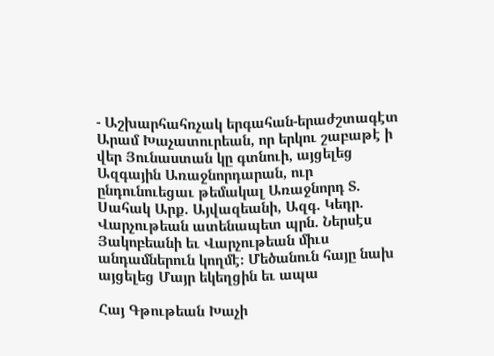- Աշխարհահռչակ երգահան-երաժշտագէտ Արամ Խաչատուրեան, որ երկու շաբաթէ ի վեր Յունաստան կը գտնուի, այցելեց Ազգային Առաջնորդարան, ուր ընդունուեցաւ թեմակալ Առաջնորդ Տ. Սահակ Արք. Այվազեանի, Ազգ. Կեդր. Վարչութեան ատենապետ պրն. Ներսէս Յակոբեանի եւ Վարչութեան միւս անդամներուն կողմէ։ Մեծանուն հայը նախ այցելեց Մայր եկեղցին եւ ապա

Հայ Գթութեան Խաչի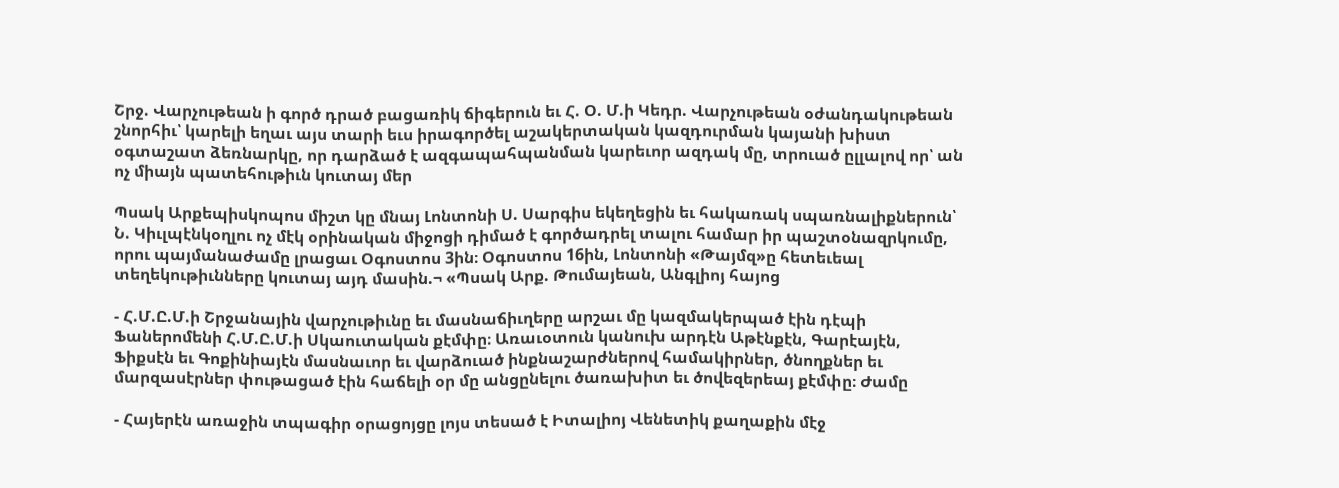Շրջ. Վարչութեան ի գործ դրած բացառիկ ճիգերուն եւ Հ. Օ. Մ.ի Կեդր. Վարչութեան օժանդակութեան շնորհիւ՝ կարելի եղաւ այս տարի եւս իրագործել աշակերտական կազդուրման կայանի խիստ օգտաշատ ձեռնարկը, որ դարձած է ազգապահպանման կարեւոր ազդակ մը, տրուած ըլլալով որ՝ ան ոչ միայն պատեհութիւն կուտայ մեր

Պսակ Արքեպիսկոպոս միշտ կը մնայ Լոնտոնի Ս. Սարգիս եկեղեցին եւ հակառակ սպառնալիքներուն՝ Ն. Կիւլպէնկօղլու ոչ մէկ օրինական միջոցի դիմած է գործադրել տալու համար իր պաշտօնազրկումը, որու պայմանաժամը լրացաւ Օգոստոս 3ին։ Օգոստոս 16ին, Լոնտոնի «Թայմզ»ը հետեւեալ տեղեկութիւնները կուտայ այդ մասին.¬ «Պսակ Արք. Թումայեան, Անգլիոյ հայոց

- Հ.Մ.Ը.Մ.ի Շրջանային վարչութիւնը եւ մասնաճիւղերը արշաւ մը կազմակերպած էին դէպի Ֆաներոմենի Հ.Մ.Ը.Մ.ի Սկաուտական քէմփը։ Առաւօտուն կանուխ արդէն Աթէնքէն, Գարէայէն, Ֆիքսէն եւ Գոքինիայէն մասնաւոր եւ վարձուած ինքնաշարժներով համակիրներ, ծնողքներ եւ մարզասէրներ փութացած էին հաճելի օր մը անցընելու ծառախիտ եւ ծովեզերեայ քէմփը։ Ժամը

- Հայերէն առաջին տպագիր օրացոյցը լոյս տեսած է Իտալիոյ Վենետիկ քաղաքին մէջ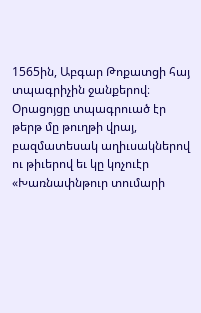1565ին, Աբգար Թոքատցի հայ տպագրիչին ջանքերով։ Օրացոյցը տպագրուած էր թերթ մը թուղթի վրայ, բազմատեսակ աղիւսակներով ու թիւերով եւ կը կոչուէր «Խառնափնթուր տումարի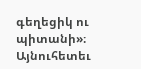գեղեցիկ ու պիտանի»։ Այնուհետեւ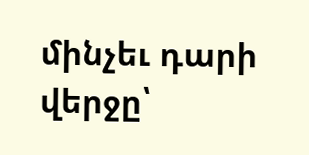մինչեւ դարի վերջը՝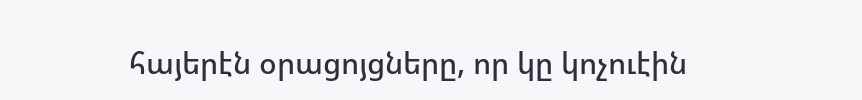հայերէն օրացոյցները, որ կը կոչուէին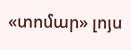«տոմար» լոյս